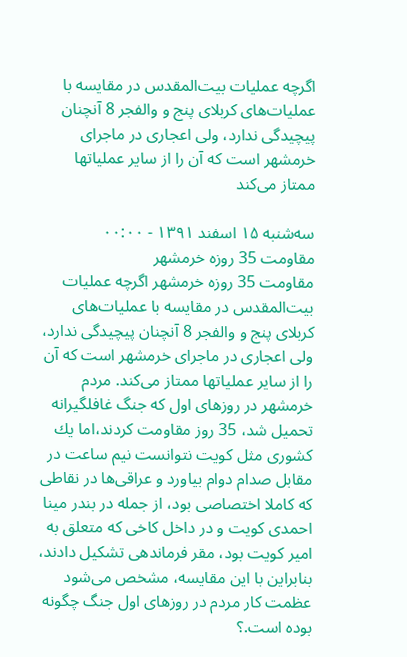اگرچه عملیات بیت‌المقدس در مقایسه با عملیات‌های كربلای پنج و والفجر 8 آنچنان پیچیدگی ندارد، ولی اعجاری در ماجرای خرمشهر است كه آن را از سایر عملیاتها ممتاز می‌كند

سه‌شنبه ۱۵ اسفند ۱۳۹۱ - ۰۰:۰۰
مقاومت 35 روزه خرمشهر
مقاومت 35 روزه خرمشهر اگرچه عملیات بیت‌المقدس در مقایسه با عملیات‌های كربلای پنج و والفجر 8 آنچنان پیچیدگی ندارد، ولی اعجاری در ماجرای خرمشهر است كه آن را از سایر عملیاتها ممتاز می‌كند. مردم خرمشهر در روزهای اول كه جنگ غافلگیرانه تحمیل شد، 35 روز مقاومت كردند،‌اما یك كشوری مثل كویت نتوانست نیم ساعت در مقابل صدام دوام بیاورد و عراقی‌ها در نقاطی كه كاملا اختصاصی بود، از جمله در بندر مینا احمدی كویت و در داخل كاخی كه متعلق به امیر كویت بود، مقر فرماندهی تشكیل دادند، بنابراین با این مقایسه، مشخص می‌شود عظمت كار مردم در روزهای اول جنگ چگونه بوده است.؟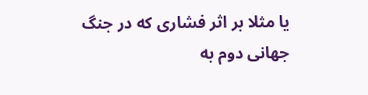یا مثلا بر اثر فشاری كه در جنگ جهانی دوم به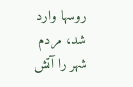روسها وارد شد، مردم شهر را آتش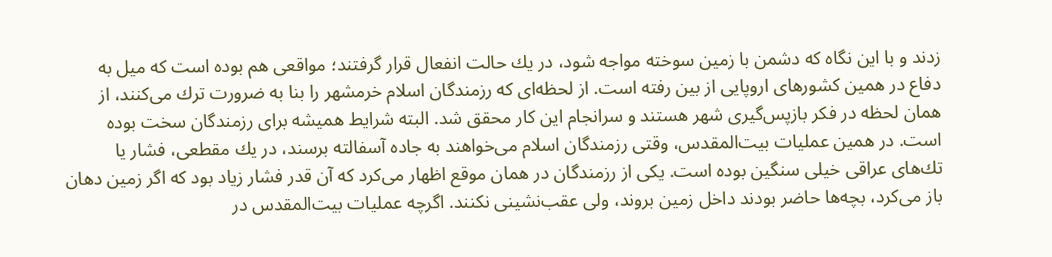زدند و با این نگاه كه دشمن با زمین سوخته مواجه شود، در یك حالت انفعال قرار گرفتند؛ مواقعی هم بوده است كه میل به دفاع در همین كشورهای اروپایی از بین رفته است. از لحظه‌ای كه رزمندگان اسلام خرمشهر را بنا به ضرورت ترك می‌كنند، از همان لحظه در فكر بازپس‌گیری شهر هستند و سرانجام این كار محقق ‌شد. البته شرایط همیشه برای رزمندگان سخت بوده است. در همین عملیات بیت‌المقدس، وقتی رزمندگان اسلام می‌خواهند به جاده آسفالته برسند، در یك مقطعی، فشار یا تك‌های عراقی خیلی سنگین بوده است. یكی از رزمندگان در همان موقع اظهار می‌كرد كه آن قدر فشار زیاد بود كه اگر زمین دهان باز می‌كرد، بچه‌ها حاضر بودند داخل زمین بروند، ولی عقب‌نشینی نكنند. اگرچه عملیات بیت‌المقدس در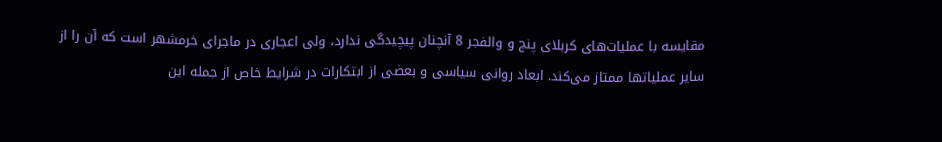مقایسه با عملیات‌های كربلای پنج و والفجر 8 آنچنان پیچیدگی ندارد، ولی اعجاری در ماجرای خرمشهر است كه آن را از سایر عملیاتها ممتاز می‌كند. ابعاد روانی سیاسی و بعضی از ابتكارات در شرایط خاص از جمله این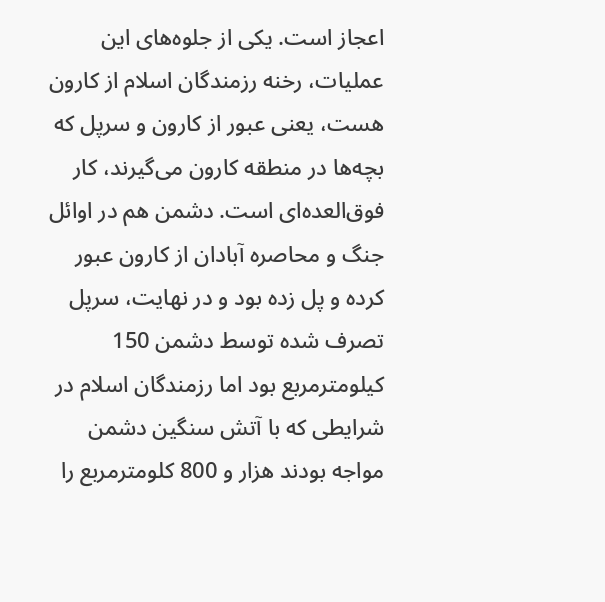اعجاز است. یكی از جلوه‌های این عملیات، رخنه رزمندگان اسلام از كارون هست، یعنی عبور از كارون و سرپل كه بچه‌ها در منطقه كارون می‌گیرند، كار فوق‌العده‌ای است. دشمن هم در اوائل جنگ و محاصره آبادان از كارون عبور كرده و پل زده بود و در نهایت، سرپل تصرف شده توسط دشمن 150 كیلومترمربع بود اما رزمندگان اسلام در شرایطی كه با آتش سنگین دشمن مواجه بودند هزار و 800 كلومترمربع را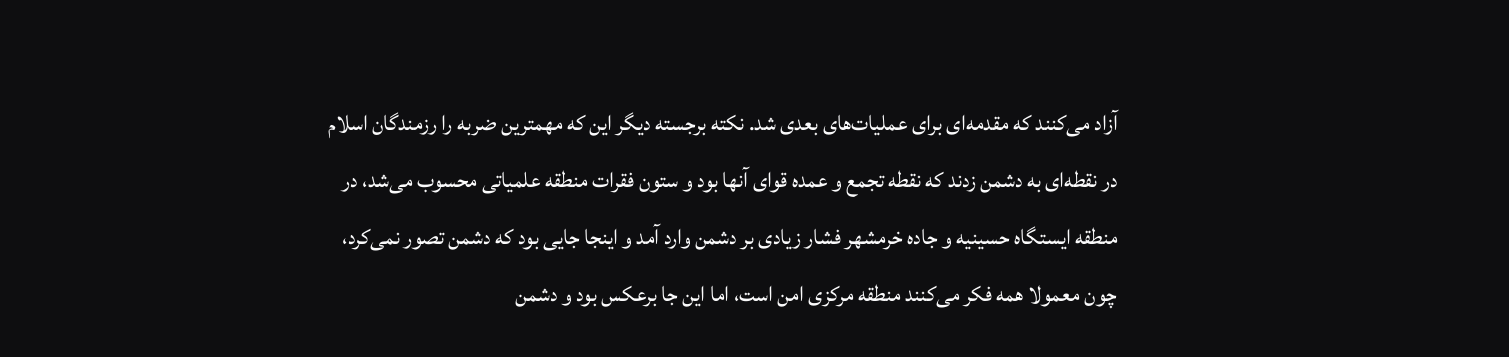آزاد می‌كنند كه مقدمه‌ای برای عملیات‌های بعدی شد. نكته برجسته دیگر این كه مهمترین ضربه را رزمندگان اسلام در نقطه‌ای به دشمن زدند كه نقطه‌ تجمع و عمده قوای آنها بود و ستون فقرات منطقه علمیاتی محسوب می‌شد، در منطقه ایستگاه حسینیه و جاده خرمشهر فشار زیادی بر دشمن وارد آمد و اینجا جایی بود كه دشمن تصور نمی‌كرد، چون معمولا همه فكر می‌كنند منطقه‌ مركزی امن است، اما این جا برعكس بود و دشمن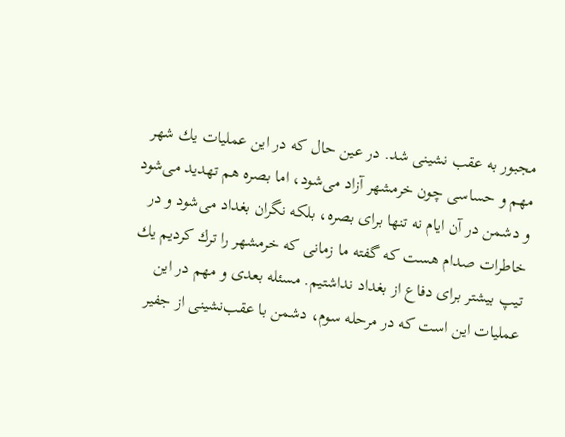مجبور به عقب نشینی شد. در عین حال كه در این عملیات یك شهر مهم و حساسی چون خرمشهر آزاد می‌شود، اما بصره هم تهدید می‌شود و دشمن در آن ایام نه تنها برای بصره، بلكه نگران بغداد می‌شود و در خاطرات صدام هست كه گفته ما زمانی كه خرمشهر را ترك كردیم یك تیپ بیشتر برای دفاع از بغداد نداشتیم. مسئله بعدی و مهم در این عملیات این است كه در مرحله سوم، دشمن با عقب‌نشینی از جفیر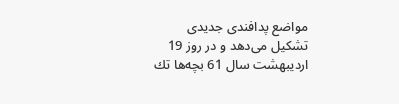مواضع پدافندی جدیدی تشكیل می‌دهد و در روز 19 اردیبهشت سال 61 بچه‌ها تك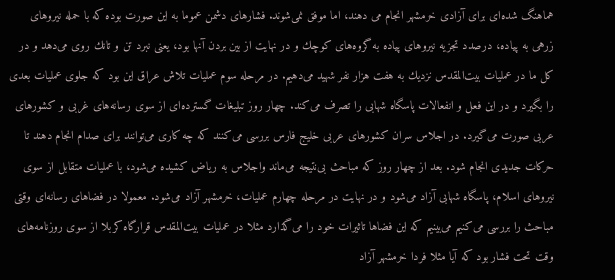هماهنگ شده‌ای برای آزادی خرمشهر انجام می دهند، اما موفق نمی‌شوند. فشارهای دشمن عموما به این صورت بوده كه با حمله نیروهای زرهی به پیاده، درصدد تجزیه نیروهای پیاده به گروه‌های كوچك و در نهایت از بین بردن آنها بود، یعنی نبرد تن و تانك روی می‌دهد و در كل ما در عملیات بیت‌المقدس نزدیك به هفت هزار نفر شهید می‌دهیم. در مرحله سوم عملیات تلاش عراق این بود كه جلوی عملیات بعدی را بگیرد و در این فعل و انفعالات پاسگاه شهابی را تصرف می‌كند. چهار روز تبلیغات گسترده‌ای از سوی رسانه‌ها‌ی غربی و كشورهای عربی صورت می‌گیرد. در اجلاس سران كشور‌های عربی خلیج فارس بررسی می‌كنند كه چه كاری می‌توانند برای صدام انجام دهند تا حركات جدیدی انجام شود. بعد از چهار روز كه مباحث بی‌نتیجه می‌ماند واجلاس به ریاض كشیده می‌شود، با عملیات متقابل از سوی نیروهای اسلام، پاسگاه شهابی آزاد می‌شود و در نهایت در مرحله‌ چهارم عملیات، خرمشهر آزاد می‌شود. معمولا در فضاهای رسانه‌ای وقتی مباحث را بررسی می‌كنیم می‌بینیم كه این فضاها تاثیرات خود را می‌گذارد مثلا در عملیات بیت‌المقدس قرارگاه كربلا از سوی روزنامه‌های وقت تحت فشار بود كه آیا مثلا فردا خرمشهر‌ آزاد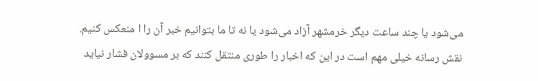می‌شود یا چند ساعت دیگر خرمشهر آزاد می‌شود یا نه تا ما بتوانیم خبر آن را ا منعكس كنیم. نقش رسانه‌ خیلی مهم است در این كه اخبار را طوری منتقل كنند كه بر مسوولان فشار نیاید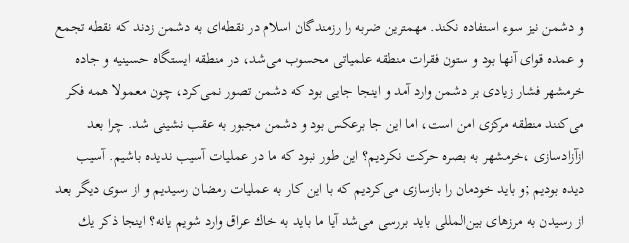و دشمن نیز سوء استفاده نكند. مهمترین ضربه را رزمندگان اسلام در نقطه‌ای به دشمن زدند كه نقطه‌ تجمع و عمده قوای آنها بود و ستون فقرات منطقه علمیاتی محسوب می‌شد، در منطقه ایستگاه حسینیه و جاده خرمشهر فشار زیادی بر دشمن وارد آمد و اینجا جایی بود كه دشمن تصور نمی‌كرد، چون معمولا همه فكر می‌كنند منطقه‌ مركزی امن است، اما این جا برعكس بود و دشمن مجبور به عقب نشینی شد. چرا بعد ازآزادسازی ،خرمشهر به بصره حركت نكردیم؟ این طور نبود كه ما در عملیات آسیب ندیده باشیم. آسیب دیده بودیم ;و باید خودمان را بازسازی می‌كردیم كه با این كار به عملیات رمضان رسیدیم و از سوی دیگر بعد از رسیدن به مرزهای بین‌المللی باید بررسی می‌شد آیا ما باید به خاك عراق وارد شویم یانه؟ اینجا ذكر یك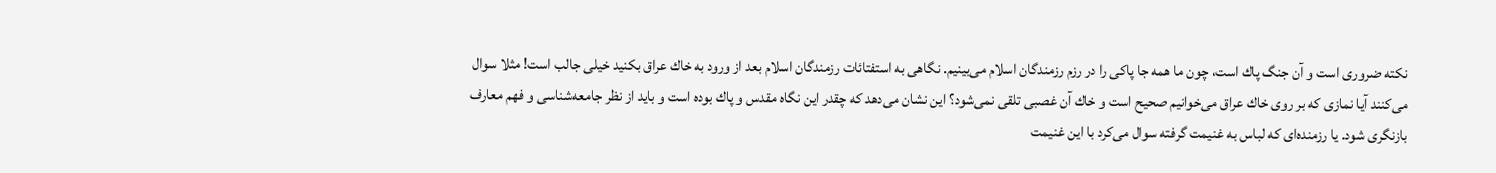نكته ضروری است و آن جنگ پاك است، چون ما همه جا پاكی را در رزم رزمندگان اسلام می‌بینیم. نگاهی به استفتائات رزمندگان اسلام بعد از ورود به خاك عراق بكنید خیلی جالب است! مثلا سوال می‌كنند آیا نمازی كه بر روی خاك عراق می‌خوانیم صحیح است و خاك آن غصبی تلقی نمی‌شود؟ این نشان می‌دهد كه چقدر این نگاه مقدس و پاك بوده است و باید از نظر جامعه‌شناسی و فهم معارف بازنگری شود. یا رزمنده‌ای كه لباس به غنیمت گرفته سوال می‌كرد با این غنیمت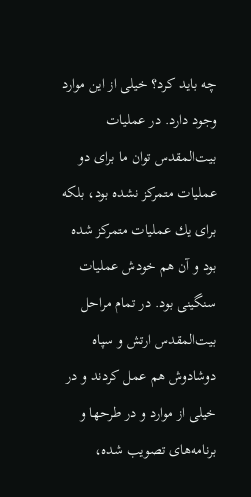چه باید كرد؟ خیلی از این موارد وجود دارد. در عملیات بیت‌المقدس توان ما برای دو عملیات متمركز نشده بود، بلكه برای یك عملیات متمركز شده بود و آن هم خودش عملیات سنگینی بود. در تمام مراحل بیت‌المقدس ارتش و سپاه دوشادوش هم عمل كردند و در خیلی از موارد و در طرحها و برنامه‌های تصویب شده،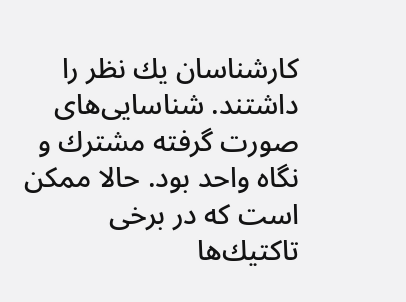كارشناسان یك نظر را داشتند. شناسایی‌های صورت گرفته مشترك و نگاه واحد بود. حالا ممكن است كه در برخی تاكتیك‌ها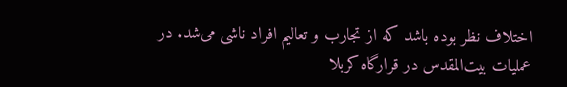اختلاف نظر بوده باشد كه از تجارب و تعالیم افراد ناشی می‌شد. در عملیات بیت‌المقدس در قرارگاه كربلا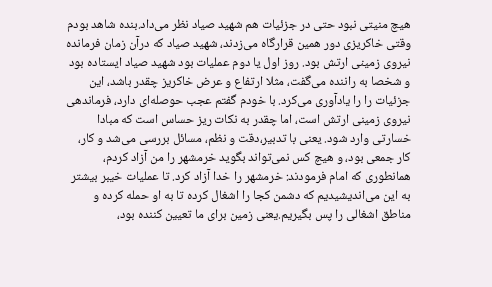هیچ منیتی نبود حتی در جزئیات هم شهید صیاد نظر می‌داد.بنده شاهد بودم وقتی خاكریزی دور همین قرارگاه می‌زدند، شهید صیاد كه درآن زمان فرمانده نیروی زمینی ارتش بود. روز اول یا دوم عملیات بود شهید صیاد ایستاده بود و شخصا به راننده می‌گفت، مثلا ارتفاع و عرض خاكریز چقدر باشد، این جزئیات را را یاد‌آوری می‌كرد. با خودم گفتم عجب حوصله‌ای دارد، فرماندهی نیروی زمینی ارتش است، اما چقدر به نكات ریز حساس است كه مبادا خسارتی وارد شود. یعنی با تدبیر،‌دقت و نظم، مسائل بررسی می‌شد و كار، كار جمعی بود، و هیچ كس نمی‌تواند بگوید خرمشهر را من آزاد كردم، همانطوری كه امام فرمودند: خرمشهر را خدا آزاد كرد. تا عملیات خیبر بیشتر به این می‌اندیشیدیم كه دشمن كجا را اشغال كرده تا به او حمله كرده و مناطق اشغالی را پس بگیریم.یعنی زمین برای ما تعیین كننده بود،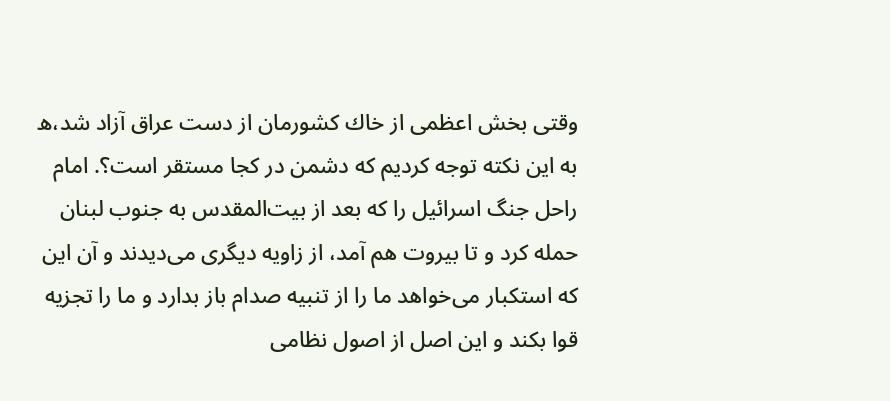وقتی بخش اعظمی از خاك كشورمان از دست عراق آزاد شد،ه به این نكته توجه كردیم كه دشمن در كجا مستقر است؟. امام راحل جنگ اسرائیل را كه بعد از بیت‌المقدس به جنوب لبنان حمله كرد و تا بیروت هم آمد، از زاویه دیگری می‌دیدند و آن این كه استكبار می‌خواهد ما را از تنبیه صدام باز بدارد و ما را تجزیه قوا بكند و این اصل از اصول نظامی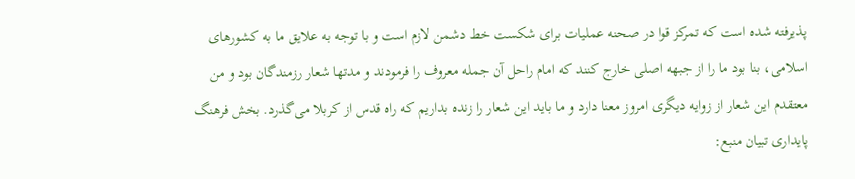پذیرفته شده است كه تمركز قوا در صحنه عملیات برای شكست خط دشمن لازم است و با توجه به علایق ما به كشورهای اسلامی، بنا بود ما را از جبهه اصلی خارج كنند كه امام راحل آن جمله معروف را فرمودند و مدتها شعار رزمندگان بود و من معتقدم این شعار از زوایه دیگری امروز معنا دارد و ما باید این شعار را زنده بداریم كه راه قدس از كربلا می‌گذرد. بخش فرهنگ پایداری تبیان منبع: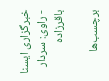خبرگزاری ایسنا - راوی: سردار باقرزاده

برچسب‌ها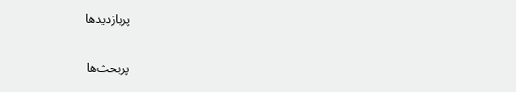پربازدیدها

پربحث‌ها